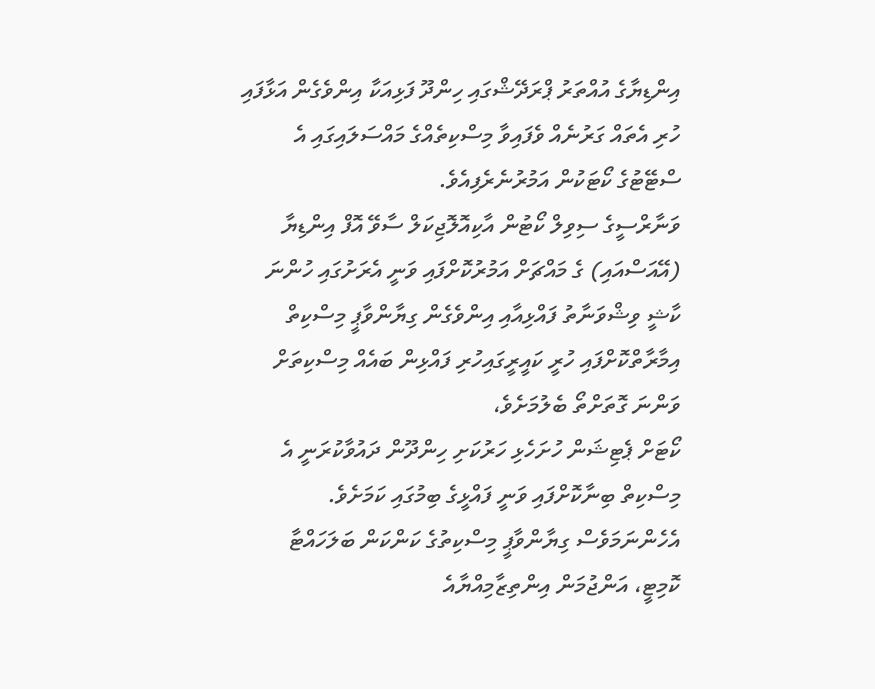އިންޑިޔާގެ އުއްތަރު ޕްރަދޭޝްގައި ހިންދޫ ފަޅިއަކާ އިންވެގެން އަޅާފައި ހުރި އެތައް ގަރުނެއް ވެފައިވާ މިސްކިތެއްގެ މައްސަލައިގައި އެ ސްޓޭޓުގެ ކޯޓަކުން އަމުރުނެރެފިއެވެ.
ވަނާރްސީގެ ސިވިލް ކޯޓުން އާކިއޮލޮޖިކަލް ސާވޭ އޮފް އިންޑިޔާ (އޭއަސްއައި) ގެ މައްޗަށް އަމުރުކޮށްފައި ވަނީ އެރަށުގައި ހުންނަ ކާޝީ ވިޝްވަނާތު ފައްޅިއާއި އިންވެގެން ގިޔާންވާޕީ މިސްކިތް އިމާރާތްކޮށްފައި ހުރީ ކައީރީގައިހުރި ފައްޅިން ބައެއް މިސްކިތަށް ވަންނަ ގޮތަށްތޯ ބެލުމަށެވެ،
ކޯޓަށް ޕެޓިޝަން ހުށަހެޅި ހަރުކަށި ހިންދޫން ދައުވާކުރަނީ އެ މިސްކިތް ބިނާކޮށްފައި ވަނީ ފައްޅީގެ ބިމުގައި ކަމަށެވެ. އެހެންނަމަވެސް ގިޔާންވާޕީ މިސްކިތުގެ ކަންކަން ބަލަހައްޓާ ކޮމިޓީ، އަންޖުމަން އިންތިޒާމިއްޔާއެ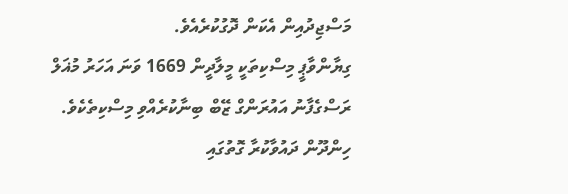މަސްޖިދުއިން އެކަން ދޮގުކުރެއެވެ.
ގިޔާންވާޕީ މިސްކިތަކީ މީލާދީން 1669 ވަނަ އަހަރު މުޣަލް ރަސްގެފާނު އައުރަންގް ޒޭބް ބިނާކުރެއްވި މިސްކިތެކެވެ. ހިންދޫން ދައުވާކުރާ ގޮތުގައި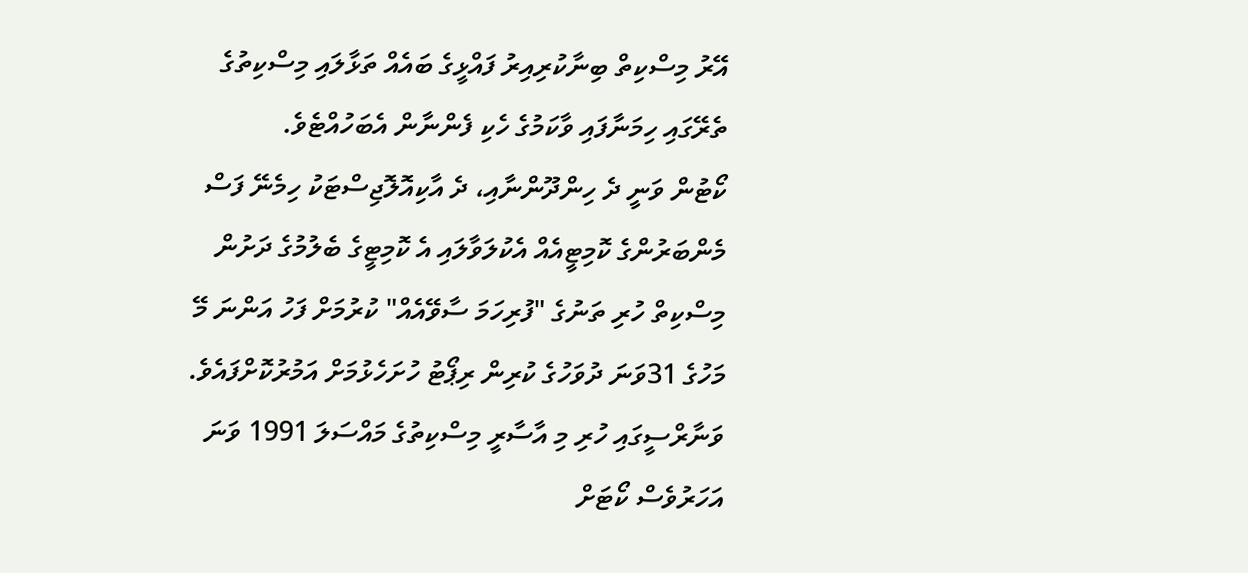އޭރު މިސްކިތް ބިނާކުރިއިރު ފައްޅީގެ ބައެއް ތަޅާލައި މިސްކިތުގެ ތެރޭގައި ހިމަނާފައި ވާކަމުގެ ހެކި ފެންނާން އެބަހުއްޓެވެ.
ކޯޓުން ވަނީ ދެ ހިންދޫންނާއި، ދެ އާކިއޮލޮޖިސްޓަކު ހިމެނޭ ފަސް މެންބަރުންގެ ކޮމިޓީއެއް އެކުލަވާލައި އެ ކޮމިޓީގެ ބެލުމުގެ ދަށުން މިސްކިތް ހުރި ތަނުގެ "ފުރިހަމަ ސާވޭއެއް" ކުރުމަށް ފަހު އަންނަ މޭ މަހުގެ 31ވަނަ ދުވަހުގެ ކުރިން ރިޕޯޓު ހުށަހެޅުމަށް އަމުރުކޮށްފައެވެ.
ވަނާރްސީގައި ހުރި މި އާސާރީ މިސްކިތުގެ މައްސަލަ 1991 ވަނަ އަހަރުވެސް ކޯޓަށް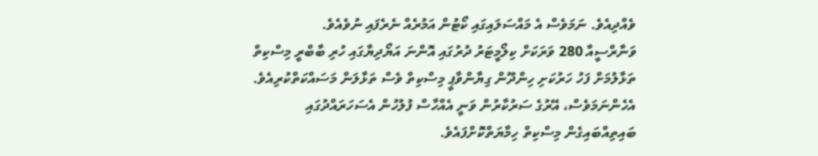ވެއްދިއެވެ. ނަމަވެސް އެ މައްސަލައިގައި ކޯޓުން އަމުރެއް ނެރެފައި ނުވެއެވެ.
ވަނާރްސީއާ 280 ވަރަކަށް ކިލޯމީޓަރު ދުރުގައި އޮންނަ އަޔޯދިޔާގައި ހުރި ބާބްރީ މިސްކިތް ތަޅާލުމަށް ފަހު ހަރުކަށި ހިންދޫން ގިޔާންވާޕީ މިސްކިތް ވެސް ތަޅާލަން މަސައްކަތްކުރިއެވެ. އެހެންނަމަވެސް، އޭރުގެ ސަރުކާރުން ވަނީ އެއްހާސް ފުލުހުން އެސަހަރައްދުގައި ބައިތިއްބައިގެން މިސްކިތް ހިމާޔަތްކޮށްފައެވެ.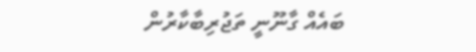ބައެއް ގާނޫނީ ތަޖުރިބާކާރުން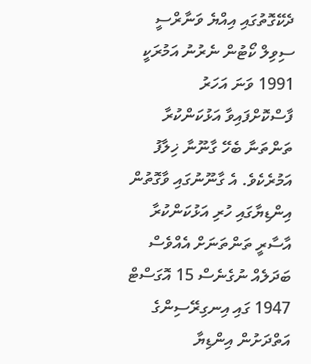ދެކޭގޮތުގައި އިއްޔެ ވަނާރްސީ ސިވިލް ކޯޓުން ނެރުނު އަމުރަކީ 1991 ވަނަ އަހަރު ފާސްކޮށްފައިވާ އަޅުކަންކުރާ ތަންތަނާ ބެހޭ ގާނޫނާ ޚިލާފު އަމުރެކެވެ. އެ ގާނޫނުގައި ވާގޮތުން އިންޑިޔާގައި ހުރި އަޅުކަންކުރާ އާސާރީ ތަންތަނަށް އެއްވެސް ބަދަލެއް ނުގެނެސް 15 އޮގަސްޓް 1947 ގައި އިނގިރޭސިންގެ އަތްދަށުން އިންޑިޔާ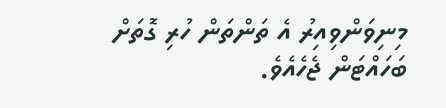މިނިވަންވިއިރު އެ ތަންތަން ހުރި ގޮތަށް ބަހައްޓަން ޖެހެއެވެ.